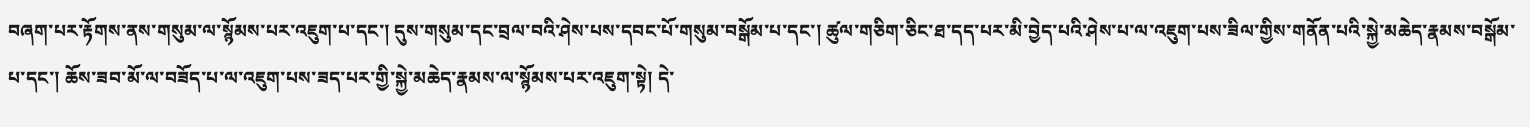བཞག་པར་རྟོགས་ནས་གསུམ་ལ་སྙོམས་པར་འཇུག་པ་དང་། དུས་གསུམ་དང་བྲལ་བའི་ཤེས་པས་དབང་པོ་གསུམ་བསྒོམ་པ་དང་། ཚུལ་གཅིག་ཅིང་ཐ་དད་པར་མི་བྱེད་པའི་ཤེས་པ་ལ་འཇུག་པས་ཟིལ་གྱིས་གནོན་པའི་སྐྱེ་མཆེད་རྣམས་བསྒོམ་པ་དང་། ཆོས་ཟབ་མོ་ལ་བཟོད་པ་ལ་འཇུག་པས་ཟད་པར་གྱི་སྐྱེ་མཆེད་རྣམས་ལ་སྙོམས་པར་འཇུག་སྟེ། དེ་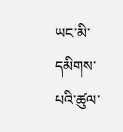ཡང་མི་དམིགས་པའི་ཚུལ་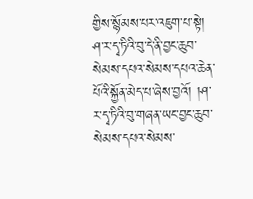གྱིས་སྙོམས་པར་འཇུག་པ་སྟེ། ཤ་ར་དྭ་ཏིའི་བུ་དེ་ནི་བྱང་ཆུབ་སེམས་དཔའ་སེམས་དཔའ་ཆེན་པོའི་སྐྱོན་མེད་པ་ཞེས་བྱའོ། །ཤ་ར་དྭ་ཏིའི་བུ་གཞན་ཡང་བྱང་ཆུབ་སེམས་དཔའ་སེམས་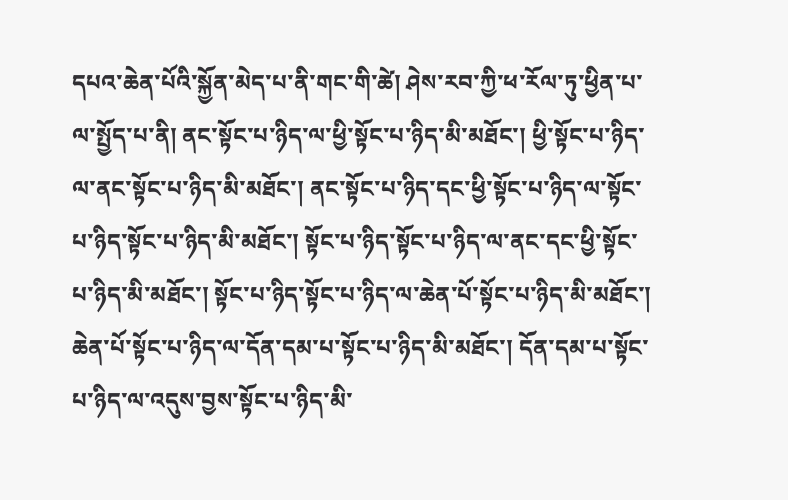དཔའ་ཆེན་པོའི་སྐྱོན་མེད་པ་ནི་གང་གི་ཚེ། ཤེས་རབ་ཀྱི་ཕ་རོལ་ཏུ་ཕྱིན་པ་ལ་སྤྱོད་པ་ནི། ནང་སྟོང་པ་ཉིད་ལ་ཕྱི་སྟོང་པ་ཉིད་མི་མཐོང་། ཕྱི་སྟོང་པ་ཉིད་ལ་ནང་སྟོང་པ་ཉིད་མི་མཐོང་། ནང་སྟོང་པ་ཉིད་དང་ཕྱི་སྟོང་པ་ཉིད་ལ་སྟོང་པ་ཉིད་སྟོང་པ་ཉིད་མི་མཐོང་། སྟོང་པ་ཉིད་སྟོང་པ་ཉིད་ལ་ནང་དང་ཕྱི་སྟོང་པ་ཉིད་མི་མཐོང་། སྟོང་པ་ཉིད་སྟོང་པ་ཉིད་ལ་ཆེན་པོ་སྟོང་པ་ཉིད་མི་མཐོང་། ཆེན་པོ་སྟོང་པ་ཉིད་ལ་དོན་དམ་པ་སྟོང་པ་ཉིད་མི་མཐོང་། དོན་དམ་པ་སྟོང་པ་ཉིད་ལ་འདུས་བྱས་སྟོང་པ་ཉིད་མི་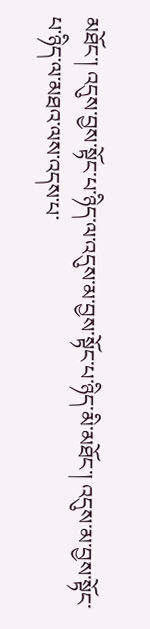མཐོང་། འདུས་བྱས་སྟོང་པ་ཉིད་ལ་འདུས་མ་བྱས་སྟོང་པ་ཉིད་མི་མཐོང་། འདུས་མ་བྱས་སྟོང་པ་ཉིད་ལ་མཐའ་ལས་འདས་པ་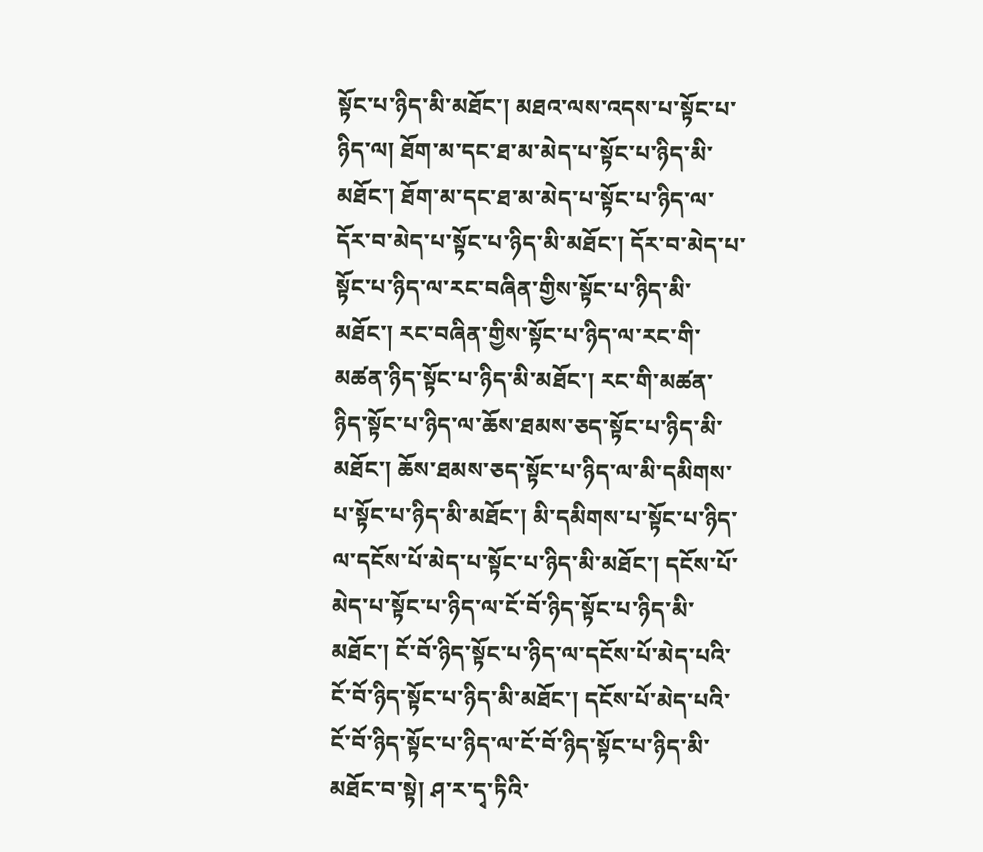སྟོང་པ་ཉིད་མི་མཐོང་། མཐའ་ལས་འདས་པ་སྟོང་པ་ཉིད་ལ། ཐོག་མ་དང་ཐ་མ་མེད་པ་སྟོང་པ་ཉིད་མི་མཐོང་། ཐོག་མ་དང་ཐ་མ་མེད་པ་སྟོང་པ་ཉིད་ལ་དོར་བ་མེད་པ་སྟོང་པ་ཉིད་མི་མཐོང་། དོར་བ་མེད་པ་སྟོང་པ་ཉིད་ལ་རང་བཞིན་གྱིས་སྟོང་པ་ཉིད་མི་མཐོང་། རང་བཞིན་གྱིས་སྟོང་པ་ཉིད་ལ་རང་གི་མཚན་ཉིད་སྟོང་པ་ཉིད་མི་མཐོང་། རང་གི་མཚན་ཉིད་སྟོང་པ་ཉིད་ལ་ཆོས་ཐམས་ཅད་སྟོང་པ་ཉིད་མི་མཐོང་། ཆོས་ཐམས་ཅད་སྟོང་པ་ཉིད་ལ་མི་དམིགས་པ་སྟོང་པ་ཉིད་མི་མཐོང་། མི་དམིགས་པ་སྟོང་པ་ཉིད་ལ་དངོས་པོ་མེད་པ་སྟོང་པ་ཉིད་མི་མཐོང་། དངོས་པོ་མེད་པ་སྟོང་པ་ཉིད་ལ་ངོ་བོ་ཉིད་སྟོང་པ་ཉིད་མི་མཐོང་། ངོ་བོ་ཉིད་སྟོང་པ་ཉིད་ལ་དངོས་པོ་མེད་པའི་ངོ་བོ་ཉིད་སྟོང་པ་ཉིད་མི་མཐོང་། དངོས་པོ་མེད་པའི་ངོ་བོ་ཉིད་སྟོང་པ་ཉིད་ལ་ངོ་བོ་ཉིད་སྟོང་པ་ཉིད་མི་མཐོང་བ་སྟེ། ཤ་ར་དྭ་ཏིའི་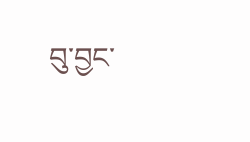བུ་བྱང་